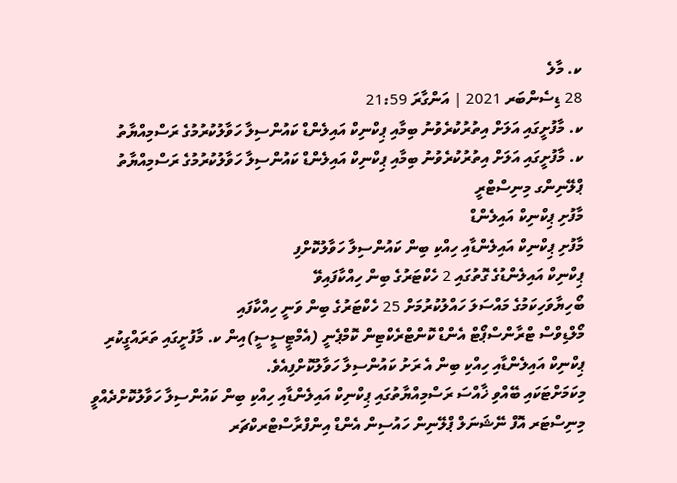ކ. މާލެ
28 ޑިސެންބަރ 2021 | އަންގާރަ 21:59
ކ. މާފުށީގައި އަލަށް އިތުރުކުރެވުނު ބިމާއި ޕިކްނިކް އައިލެންޑް ކައުންސިލާ ހަވާލުކުރުމުގެ ރަސްމިއްޔާތު
ކ. މާފުށީގައި އަލަށް އިތުރުކުރެވުނު ބިމާއި ޕިކްނިކް އައިލެންޑް ކައުންސިލާ ހަވާލުކުރުމުގެ ރަސްމިއްޔާތު
ޕްލޭނިންގ މިނިސްޓްރީ
މާފުށި ޕިކްނިކް އައިލެންޑް
މާފުށި ޕިކްނިކް އައިލެންޑާއި ހިއްކި ބިން ކައުންސިލާ ހަވާލުކޮށްފި
ޕިކްނިކް އައިލެންޑުގެ ގޮތުގައި 2 ހެކްޓަރުގެ ބިން ހިއްކާފައިވޭ
ބޯހިޔާވަހިކަމުގެ މައްސަލަ ހައްލުކުރުމަށް 25 ހެކްޓަރުގެ ބިން ވަނީ ހިއްކާފައި
މޯލްޑިވްސް ޓްރާންސްޕޯޓް އެންޑް ކޮންޓްރެކްޓިން ކޮމްޕެނީ (އެމްޓީސީސީ)އިން ކ. މާފުށީގައި ތަރައްގީކުރި ޕިކްނިކް އައިލެންޑާއި ހިއްކި ބިން އެ ރަށު ކައުންސިލާ ހަވާލުކޮށްފިއެވެ.
މިކަމަށްޓަކައި ބޭއްވި ޚާއްސަ ރަސްމިއްޔާތުގައި ޕިކްނިކް އައިލެންޑާއި ހިއްކި ބިން ކައުންސިލާ ހަވާލުކޮށްދެއްވީ މިނިސްޓަރ އޮފް ނޭޝަނަލް ޕްލޭނިން ހައުސިން އެންޑް އިންފްރާސްޓްރކްޗަރ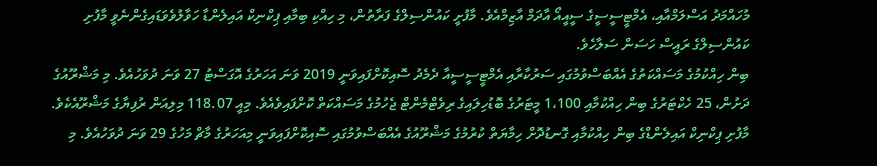މުހައްމަދު އަސްލަމްއާއި، އެމްޓީސީސީގެ ސީއީއޯ އާދަމް އާޒިމްއެވެ. މާފުށީ ކައުންސިލްގެ ފަރާތުން، މި ހިއްކި ބިމާއި ޕިކްނިކް އައިލެންޑާ ހަވާލުވެވަޑައިގެންނެވީ މާފުށި ކައުންސިލްގެ ރައީސް ހަސަން ސަލާހެވެ.
ބިން ހިއްކުމުގެ މަސައްކަތުގެ އެއްބަސްވުމުގައި ސަރުކާރާއި އެމްޓީސީސީއާ ދެމެދު ސޮއިކޮށްފައިވަނީ 2019 ވަނަ އަހަރުގެ އޮގަސްޓު 27 ވަނަ ދުވަހުއެވެ. މި މަޝްރޫއުގެ ދަށުން، 25 ހެކްޓަރުގެ ބިން ހިއްކުމާއި 1،100 މީޓަރުގެ ބޮޑުހިލައިގެ ރިވެޓްމެންޓް ޖެހުމުގެ މަސައްކަތް ކޮށްފައިވެއެވެ. މިއީ 118.07 މިލިއަން ރުފިޔާގެ މަޝްރޫއެކެވެ.
މާފުށި ޕިކްނިކް އައިލެންޑްގެ ބިން ހިއްކުމާއި ގޮނޑުދޮށް ހިމާޔަތް ކުރުމުގެ މަޝްރޫއުގެ އެއްބަސްވުމުގައި ސޮއިކޮށްފައިވަނީ މިއަހަރުގެ މާޗް މަހުގެ 29 ވަނަ ދުވަހުއެވެ. މި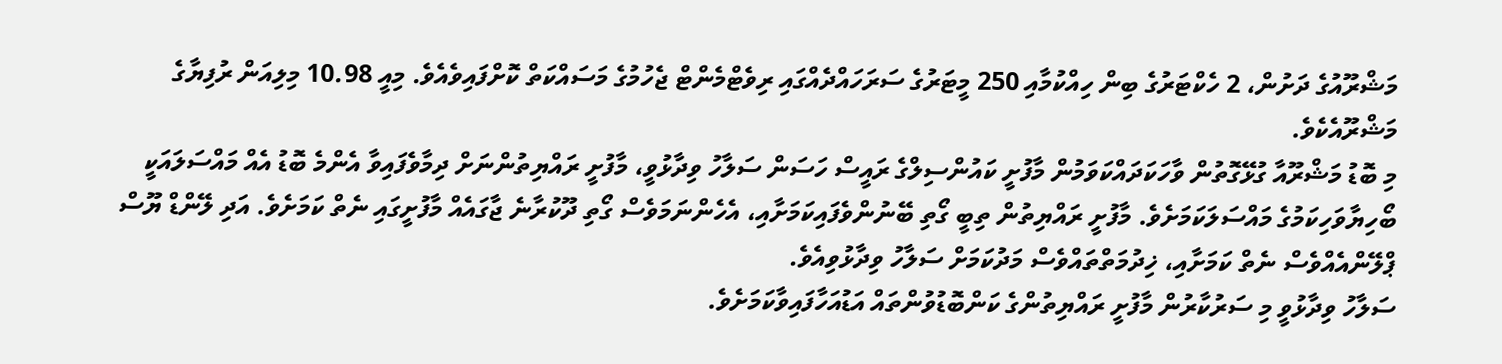މަޝްރޫއުގެ ދަށުން، 2 ހެކްޓަރުގެ ބިން ހިއްކުމާއި 250 މީޓަރުގެ ސަރަހައްދެއްގައި ރިވެޓްމެންޓް ޖެހުމުގެ މަސައްކަތް ކޮށްފައިވެއެވެ. މިއީ 10.98 މިލިއަން ރުފިޔާގެ މަޝްރޫއެކެވެ.
މި ބޮޑު މަޝްރޫއާ ގުޅޭގޮތުން ވާހަކަދައްކަވަމުން މާފުށީ ކައުންސިލްގެ ރައީސް ހަސަން ސަލާހު ވިދާޅުވީ، މާފުށީ ރައްޔިތުންނަށް ދިމާވެފައިވާ އެންމެ ބޮޑު އެއް މައްސަލައަކީ ބޯހިޔާވަހިކަމުގެ މައްސަލަކަމަށެވެ. މާފުށީ ރައްޔިތުން ތިބީ ގޯތި ބޭނުންވެފައިކަމަށާއި، އެހެންނަމަވެސް ގޯތި ދޫކުރާނެ ޖާގައެއް މާފުށީގައި ނެތް ކަމަށެވެ. އަދި ލޭންޑް ޔޫސް ޕްލޭންއެއްވެސް ނެތް ކަމަށާއި، ޚިދުމަތްތައްވެސް މަދުކަމަށް ސަލާހު ވިދާޅުވިއެވެ.
ސަލާހު ވިދާޅުވީ މި ސަރުކާރުން މާފުށީ ރައްޔިތުންގެ ކަންބޮޑުވުންތައް އަޑުއަހާފައިވާކަމަށެވެ.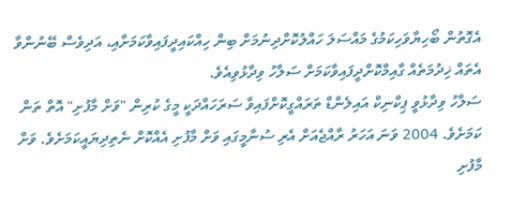އެގޮތުން ބޯހިޔާވަހިކަމުގެ މައްސަލަ ހައްލުކޮށްދިނުމަށް ބިން ހިއްކައިދީފައިވާކަމަށާއި، އަދިވެސް ބޭނުންވާ އެތައް ޚިދުމަތެއް ގާއިމްކޮށްދީފައިވާކަމަށް ސަލާހު ވިދާޅުވިއެވެ.
ސަލާހު ވިދާޅުވީ ޕިކްނިކް އައިލެންޑް ތަރައްގީކޮށްފައިވާ ސަރަހައްދަކީ މީގެ ކުރިން "ވަށް މާފުށި" އޮތް ތަން ކަމަށެވެ. 2004 ވަނަ އަހަރު ރާއްޖެއަށް އެރި ސުނާމީގައި ވަށް މާފުށި އެއްކޮށް ނެތިދިޔައީކަމަށެވެ. ވަށް މާފުށި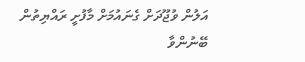އަލުން ވުޖޫދަށް ގެނައުމަށް މާފުށީ ރައްޔިތުން ބޭނުންވާ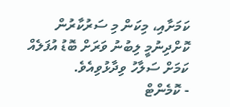ކަމަށާއި، މިކަން މި ސަރުކާރުން ކޮށްދިނުމީ ލިބުނު ވަރަށް ބޮޑު އުފަލެއް ކަމަށް ސަލާހު ވިދާޅުވިއެވެ.
- ކޮމެންޓް